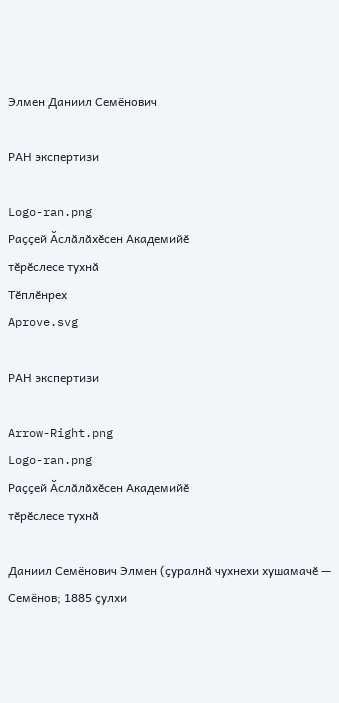Элмен Даниил Семёнович

РАН экспертизи

Logo-ran.png
Раҫҫей Ӑслӑлӑхӗсен Академийӗ
тӗрӗслесе тухнӑ
Тӗплӗнрех
Aprove.svg

РАН экспертизи

Arrow-Right.png
Logo-ran.png
Раҫҫей Ӑслӑлӑхӗсен Академийӗ
тӗрӗслесе тухнӑ

Даниил Семёнович Элмен (ҫуралнӑ чухнехи хушамачӗ — Семёнов; 1885 ҫулхи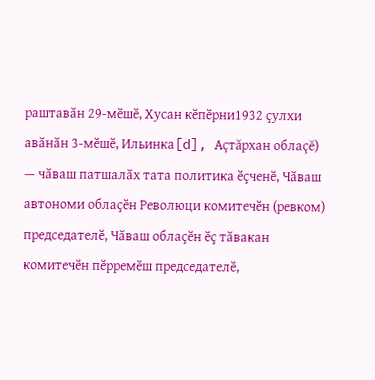раштавӑн 29-мӗшӗ, Хусан кӗпӗрни1932 ҫулхи авӑнӑн 3-мӗшӗ, Ильинка[d], Аçтăрхан облаçĕ) — чӑваш патшалӑх тата политика ӗҫченӗ, Чӑваш автономи облаҫӗн Революци комитечӗн (ревком) председателӗ, Чӑваш облаҫӗн ӗҫ тӑвакан комитечӗн пӗрремӗш председателӗ,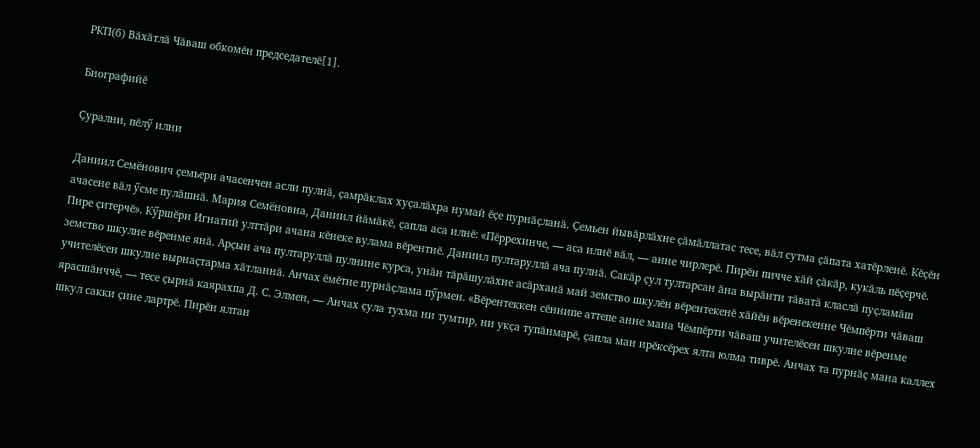РКП(б) Вӑхӑтлӑ Чӑваш обкомӗн председателӗ[1].

Биографийӗ

Ҫурални, пӗлӳ илни

Даниил Семёнович ҫемьери ачасенчен асли пулнӑ, ҫамрӑклах хуҫалӑхра нумай ӗҫе пурнӑҫланӑ. Ҫемьен йывӑрлӑхне ҫӑмӑллатас тесе, вӑл сутма ҫӑпата хатӗрленӗ. Кӗҫӗн ачасене вӑл ӳсме пулӑшнӑ. Мария Семёновна, Даниил йӑмӑкӗ, ҫапла аса илнӗ: «Пӗррехинче, — аса илнӗ вӑл, — анне чирлерӗ. Пирӗн пичче хӑй ҫӑкӑр, кукӑль пӗҫерчӗ. Пире ҫитерчӗ». Кӳршӗри Игнатий улттӑри ачана кӗнеке вулама вӗрентнӗ. Даниил пултаруллӑ ача пулнӑ. Сакӑр ҫул тултарсан ӑна вырӑнти тӑватӑ класлӑ пуҫламӑш земство шкулне вӗренме янӑ. Арҫын ача пултаруллӑ пулнине курса, унӑн тӑрӑшулӑхне асӑрханӑ май земство шкулӗн вӗрентекенӗ хӑйӗн вӗренекенне Чӗмпӗрти чӑваш учителӗсен шкулне вырнаҫтарма хӑтланнӑ. Анчах ӗмӗтне пурнӑҫлама пӳрмен. «Вӗрентеккен сӗннипе аттепе анне мана Чӗмпӗрти чӑваш учителӗсен шкулне вӗренме ярасшӑнччӗ, — тесе ҫырнӑ каярахпа Д. С. Элмен, — Анчах ҫула тухма ни тумтир, ни укҫа тупӑнмарӗ, ҫапла ман ирӗксӗрех ялта юлма тиврӗ. Анчах та пурнӑҫ мана каллех шкул сакки ҫине лартрӗ. Пирӗн ялтан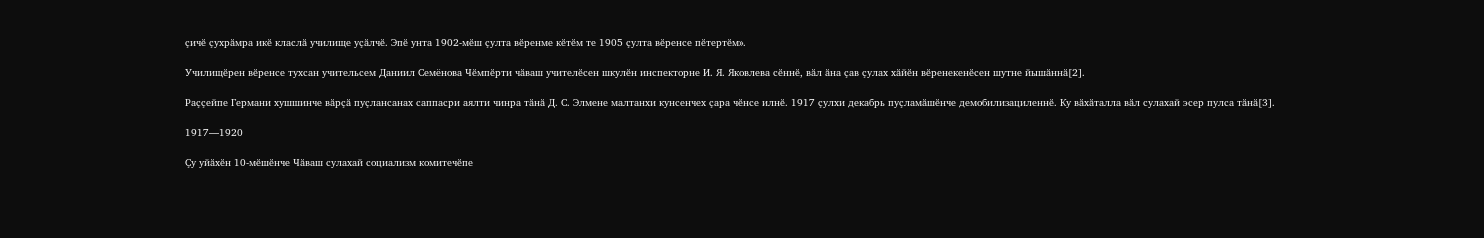ҫичӗ ҫухрӑмра икӗ класлӑ училище уҫӑлчӗ. Эпӗ унта 1902-мӗш ҫулта вӗренме кӗтӗм те 1905 ҫулта вӗренсе пӗтертӗм».

Училищӗрен вӗренсе тухсан учительсем Даниил Семёнова Чӗмпӗрти чӑваш учителӗсен шкулӗн инспекторне И. Я. Яковлева сӗннӗ, вӑл ӑна ҫав ҫулах хӑйӗн вӗренекенӗсен шутне йышӑннӑ[2].

Раҫҫейпе Германи хушшинче вӑрҫӑ пуҫлансанах саппасри аялти чинра тӑнӑ Д. С. Элмене малтанхи кунсенчех ҫара чӗнсе илнӗ. 1917 ҫулхи декабрь пуҫламӑшӗнче демобилизациленнӗ. Ку вӑхӑталла вӑл сулахай эсер пулса тӑнӑ[3].

1917—1920

Ҫу уйӑхӗн 10-мӗшӗнче Чӑваш сулахай социализм комитечӗпе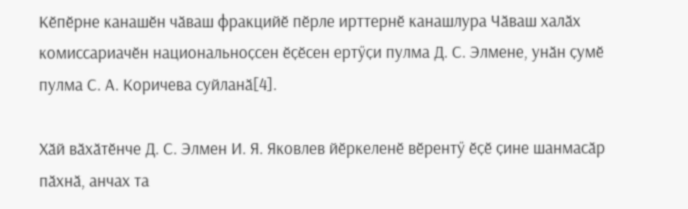Кӗпӗрне канашӗн чӑваш фракцийӗ пӗрле ирттернӗ канашлура Чӑваш халӑх комиссариачӗн национальноҫсен ӗҫӗсен ертӳҫи пулма Д. С. Элмене, унӑн ҫумӗ пулма С. А. Коричева суйланӑ[4].

Хӑй вӑхӑтӗнче Д. С. Элмен И. Я. Яковлев йӗркеленӗ вӗрентӳ ӗҫӗ ҫине шанмасӑр пӑхнӑ, анчах та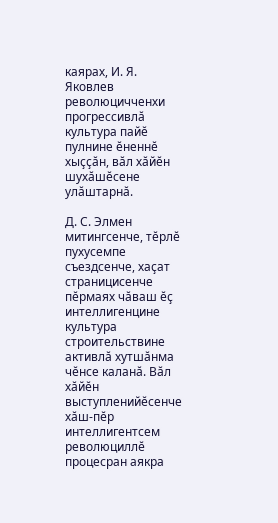каярах, И. Я. Яковлев революцичченхи прогрессивлӑ культура пайӗ пулнине ӗненнӗ хыҫҫӑн, вӑл хӑйӗн шухӑшӗсене улӑштарнӑ.

Д. С. Элмен митингсенче, тӗрлӗ пухусемпе съездсенче, хаҫат страницисенче пӗрмаях чӑваш ӗҫ интеллигенцине культура строительствине активлӑ хутшӑнма чӗнсе каланӑ. Вӑл хӑйӗн выступленийӗсенче хӑш-пӗр интеллигентсем революциллӗ процесран аякра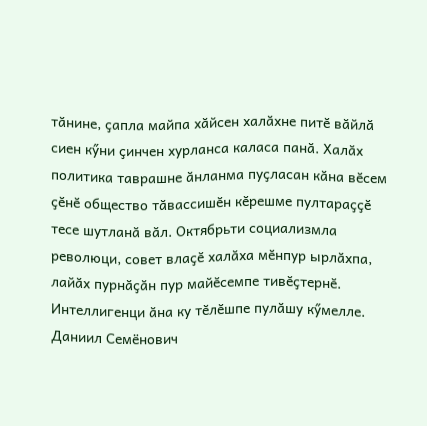тӑнине, ҫапла майпа хӑйсен халӑхне питӗ вӑйлӑ сиен кӳни ҫинчен хурланса каласа панӑ. Халӑх политика таврашне ӑнланма пуҫласан кӑна вӗсем ҫӗнӗ общество тӑвассишӗн кӗрешме пултараҫҫӗ тесе шутланӑ вӑл. Октябрьти социализмла революци, совет влаҫӗ халӑха мӗнпур ырлӑхпа, лайӑх пурнӑҫӑн пур майӗсемпе тивӗҫтернӗ. Интеллигенци ӑна ку тӗлӗшпе пулӑшу кӳмелле. Даниил Семёнович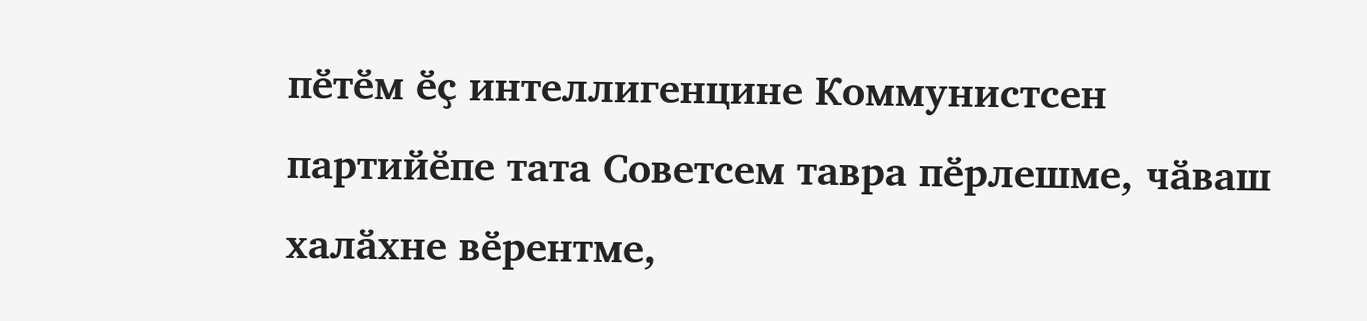пӗтӗм ӗҫ интеллигенцине Коммунистсен партийӗпе тата Советсем тавра пӗрлешме, чӑваш халӑхне вӗрентме,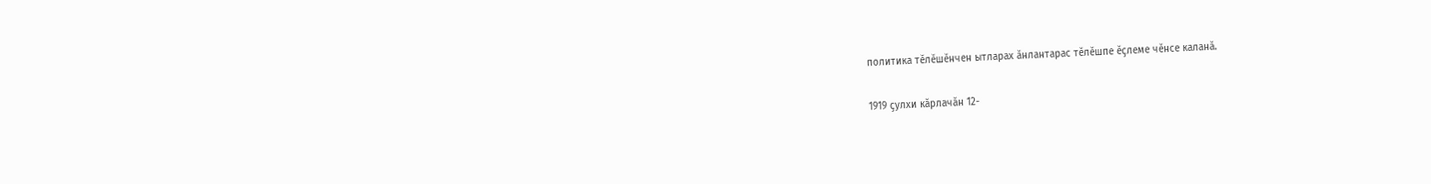политика тӗлӗшӗнчен ытларах ӑнлантарас тӗлӗшпе ӗҫлеме чӗнсе каланӑ.

1919 ҫулхи кӑрлачӑн 12-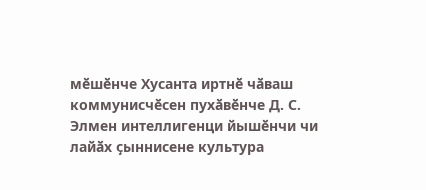мӗшӗнче Хусанта иртнӗ чӑваш коммунисчӗсен пухӑвӗнче Д. С. Элмен интеллигенци йышӗнчи чи лайӑх ҫыннисене культура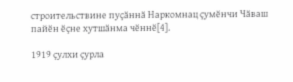строительствине пуҫӑннӑ Наркомнац ҫумӗнчи Чӑваш пайӗн ӗҫне хутшӑнма чӗннӗ[4].

1919 ҫулхи ҫурла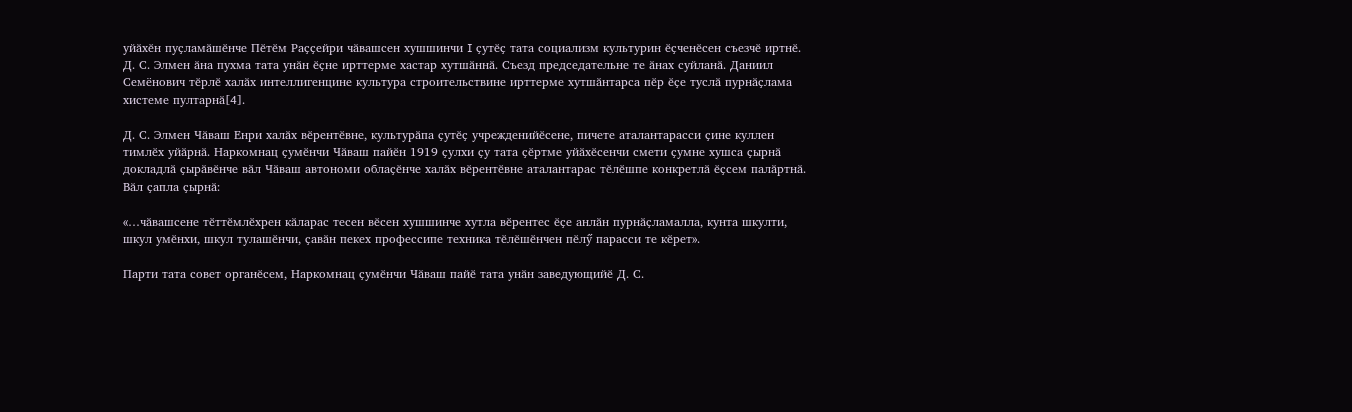уйӑхӗн пуҫламӑшӗнче Пӗтӗм Раҫҫейри чӑвашсен хушшинчи I ҫутӗҫ тата социализм культурин ӗҫченӗсен съезчӗ иртнӗ. Д. С. Элмен ӑна пухма тата унӑн ӗҫне ирттерме хастар хутшӑннӑ. Съезд председательне те ӑнах суйланӑ. Даниил Семёнович тӗрлӗ халӑх интеллигенцине культура строительствине ирттерме хутшӑнтарса пӗр ӗҫе туслӑ пурнӑҫлама хистеме пултарнӑ[4].

Д. С. Элмен Чӑваш Енри халӑх вӗрентӗвне, культурӑпа ҫутӗҫ учрежденийӗсене, пичете аталантарасси ҫине куллен тимлӗх уйӑрнӑ. Наркомнац ҫумӗнчи Чӑваш пайӗн 1919 ҫулхи ҫу тата ҫӗртме уйӑхӗсенчи смети ҫумне хушса ҫырнӑ докладлӑ ҫырӑвӗнче вӑл Чӑваш автономи облаҫӗнче халӑх вӗрентӗвне аталантарас тӗлӗшпе конкретлӑ ӗҫсем палӑртнӑ. Вӑл ҫапла ҫырнӑ:

«…чӑвашсене тӗттӗмлӗхрен кӑларас тесен вӗсен хушшинче хутла вӗрентес ӗҫе анлӑн пурнӑҫламалла, кунта шкулти, шкул умӗнхи, шкул тулашӗнчи, ҫавӑн пекех профессипе техника тӗлӗшӗнчен пӗлӳ парасси те кӗрет».

Парти тата совет органӗсем, Наркомнац ҫумӗнчи Чӑваш пайӗ тата унӑн заведующийӗ Д. С.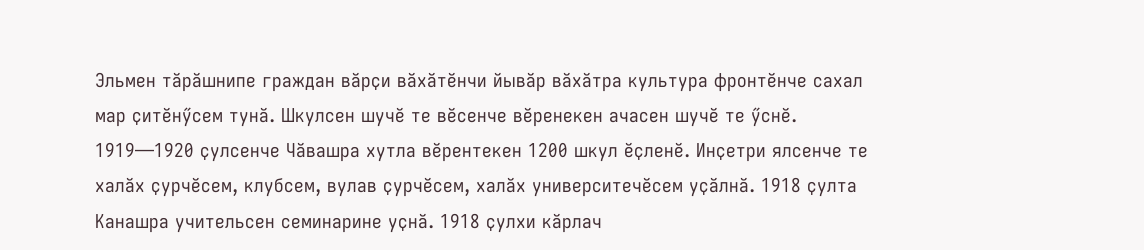Эльмен тӑрӑшнипе граждан вӑрҫи вӑхӑтӗнчи йывӑр вӑхӑтра культура фронтӗнче сахал мар ҫитӗнӳсем тунӑ. Шкулсен шучӗ те вӗсенче вӗренекен ачасен шучӗ те ӳснӗ. 1919—1920 ҫулсенче Чӑвашра хутла вӗрентекен 1200 шкул ӗҫленӗ. Инҫетри ялсенче те халӑх ҫурчӗсем, клубсем, вулав ҫурчӗсем, халӑх университечӗсем уҫӑлнӑ. 1918 ҫулта Канашра учительсен семинарине уҫнӑ. 1918 ҫулхи кӑрлач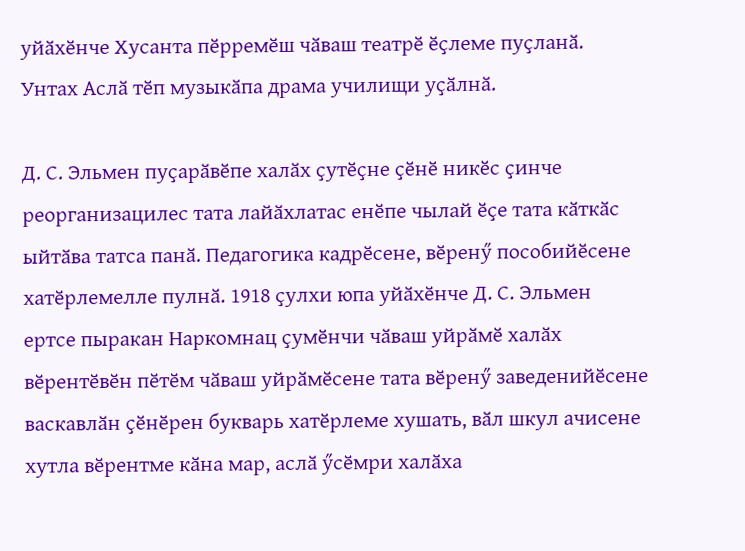уйӑхӗнче Хусанта пӗрремӗш чӑваш театрӗ ӗҫлеме пуҫланӑ. Унтах Аслӑ тӗп музыкӑпа драма училищи уҫӑлнӑ.

Д. С. Эльмен пуҫарӑвӗпе халӑх ҫутӗҫне ҫӗнӗ никӗс ҫинче реорганизацилес тата лайӑхлатас енӗпе чылай ӗҫе тата кӑткӑс ыйтӑва татса панӑ. Педагогика кадрӗсене, вӗренӳ пособийӗсене хатӗрлемелле пулнӑ. 1918 ҫулхи юпа уйӑхӗнче Д. С. Эльмен ертсе пыракан Наркомнац ҫумӗнчи чӑваш уйрӑмӗ халӑх вӗрентӗвӗн пӗтӗм чӑваш уйрӑмӗсене тата вӗренӳ заведенийӗсене васкавлӑн ҫӗнӗрен букварь хатӗрлеме хушать, вӑл шкул ачисене хутла вӗрентме кӑна мар, аслӑ ӳсӗмри халӑха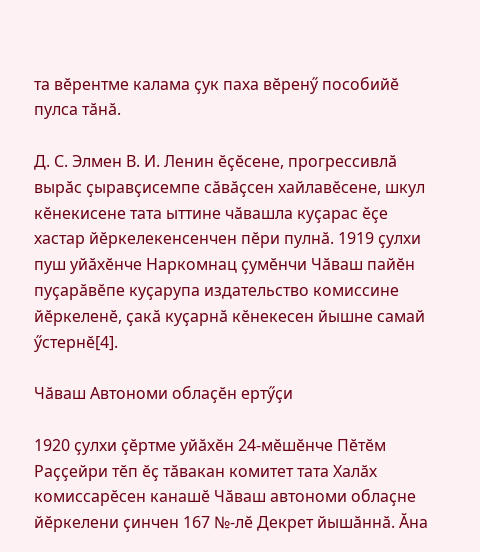та вӗрентме калама ҫук паха вӗренӳ пособийӗ пулса тӑнӑ.

Д. С. Элмен В. И. Ленин ӗҫӗсене, прогрессивлӑ вырӑс ҫыравҫисемпе сӑвӑҫсен хайлавӗсене, шкул кӗнекисене тата ыттине чӑвашла куҫарас ӗҫе хастар йӗркелекенсенчен пӗри пулнӑ. 1919 ҫулхи пуш уйӑхӗнче Наркомнац ҫумӗнчи Чӑваш пайӗн пуҫарӑвӗпе куҫарупа издательство комиссине йӗркеленӗ, ҫакӑ куҫарнӑ кӗнекесен йышне самай ӳстернӗ[4].

Чӑваш Автономи облаҫӗн ертӳҫи

1920 ҫулхи ҫӗртме уйӑхӗн 24-мӗшӗнче Пӗтӗм Раҫҫейри тӗп ӗҫ тӑвакан комитет тата Халӑх комиссарӗсен канашӗ Чӑваш автономи облаҫне йӗркелени ҫинчен 167 №-лӗ Декрет йышӑннӑ. Ӑна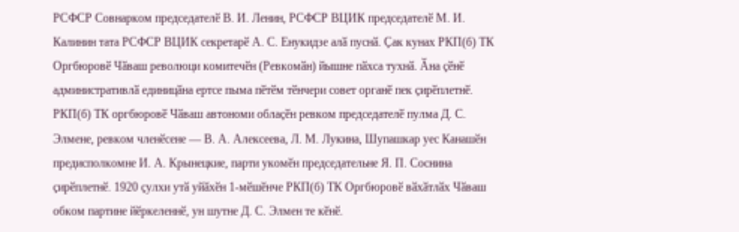РСФСР Совнарком председателӗ В. И. Ленин, РСФСР ВЦИК председателӗ М. И. Калинин тата РСФСР ВЦИК секретарӗ А. С. Енукидзе алӑ пуснӑ. Ҫак кунах РКП(б) ТК Оргбюровӗ Чӑваш революци комитечӗн (Ревкомӑн) йышне пӑхса тухнӑ. Ӑна ҫӗнӗ административлӑ единицӑна ертсе пыма пӗтӗм тӗнчери совет органӗ пек ҫирӗплетнӗ. РКП(б) ТК оргбюровӗ Чӑваш автономи облаҫӗн ревком председателӗ пулма Д. С. Элмене, ревком членӗсене — В. А. Алексеева, Л. М. Лукина, Шупашкар уес Канашӗн предисполкомне И. А. Крынецкие, парти укомӗн председательне Я. П. Соснина ҫирӗплетнӗ. 1920 ҫулхи утӑ уйӑхӗн 1-мӗшӗнче РКП(б) ТК Оргбюровӗ вӑхӑтлӑх Чӑваш обком партине йӗркеленнӗ, ун шутне Д. С. Элмен те кӗнӗ.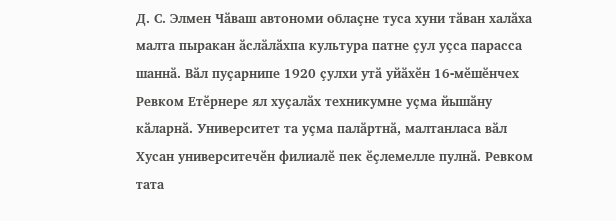Д. С. Элмен Чӑваш автономи облаҫне туса хуни тӑван халӑха малта пыракан ӑслӑлӑхпа культура патне ҫул уҫса парасса шаннӑ. Вӑл пуҫарнипе 1920 ҫулхи утӑ уйӑхӗн 16-мӗшӗнчех Ревком Етӗрнере ял хуҫалӑх техникумне уҫма йышӑну кӑларнӑ. Университет та уҫма палӑртнӑ, малтанласа вӑл Хусан университечӗн филиалӗ пек ӗҫлемелле пулнӑ. Ревком тата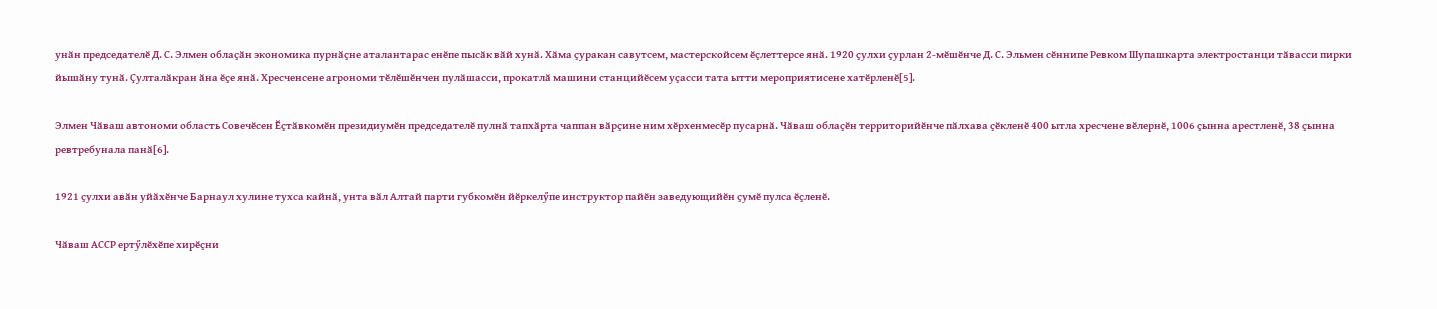унӑн председателӗ Д. С. Элмен облаҫӑн экономика пурнӑҫне аталантарас енӗпе пысӑк вӑй хунӑ. Хӑма ҫуракан савутсем, мастерскойсем ӗҫлеттерсе янӑ. 1920 ҫулхи ҫурлан 2-мӗшӗнче Д. С. Эльмен сӗннипе Ревком Шупашкарта электростанци тӑвасси пирки йышӑну тунӑ. Ҫулталӑкран ӑна ӗҫе янӑ. Хресченсене агрономи тӗлӗшӗнчен пулӑшасси, прокатлӑ машини станцийӗсем уҫасси тата ытти мероприятисене хатӗрленӗ[5].

Элмен Чӑваш автономи область Совечӗсен Ӗҫтӑвкомӗн президиумӗн председателӗ пулнӑ тапхӑрта чаппан вӑрҫине ним хӗрхенмесӗр пусарнӑ. Чӑваш облаҫӗн территорийӗнче пӑлхава ҫӗкленӗ 400 ытла хресчене вӗлернӗ, 1006 ҫынна арестленӗ, 38 ҫынна ревтребунала панӑ[6].

1921 ҫулхи авӑн уйӑхӗнче Барнаул хулине тухса кайнӑ, унта вӑл Алтай парти губкомӗн йӗркелӳпе инструктор пайӗн заведующийӗн ҫумӗ пулса ӗҫленӗ.

Чӑваш АССР ертӳлӗхӗпе хирӗҫни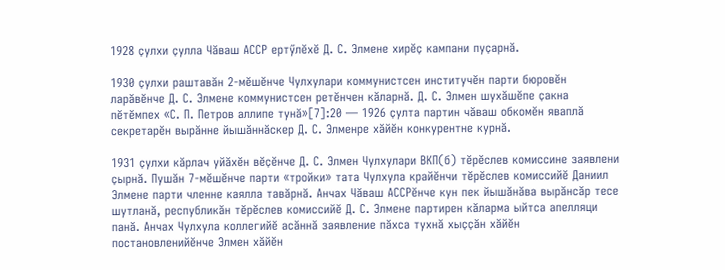1928 ҫулхи ҫулла Чӑваш АССР ертӳлӗхӗ Д. С. Элмене хирӗҫ кампани пуҫарнӑ.

1930 ҫулхи раштавӑн 2-мӗшӗнче Чулхулари коммунистсен институчӗн парти бюровӗн ларӑвӗнче Д. С. Элмене коммунистсен ретӗнчен кӑларнӑ. Д. С. Элмен шухӑшӗпе ҫакна пӗтӗмпех «С. П. Петров аллипе тунӑ»[7]:20 — 1926 ҫулта партин чӑваш обкомӗн яваплӑ секретарӗн вырӑнне йышӑннӑскер Д. С. Элменре хӑйӗн конкурентне курнӑ.

1931 ҫулхи кӑрлач уйӑхӗн вӗҫӗнче Д. С. Элмен Чулхулари ВКП(б) тӗрӗслев комиссине заявлени ҫырнӑ. Пушӑн 7-мӗшӗнче парти «тройки» тата Чулхула крайӗнчи тӗрӗслев комиссийӗ Даниил Элмене парти членне каялла тавӑрнӑ. Анчах Чӑваш АССРӗнче кун пек йышӑнӑва вырӑнсӑр тесе шутланӑ, республикӑн тӗрӗслев комиссийӗ Д. С. Элмене партирен кӑларма ыйтса апелляци панӑ. Анчах Чулхула коллегийӗ асӑннӑ заявление пӑхса тухнӑ хыҫҫӑн хӑйӗн постановленийӗнче Элмен хӑйӗн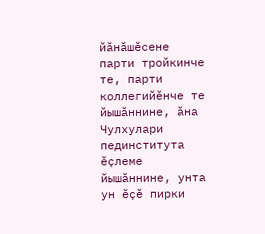йӑнӑшӗсене парти тройкинче те, парти коллегийӗнче те йышӑннине, ӑна Чулхулари пединститута ӗҫлеме йышӑннине, унта ун ӗҫӗ пирки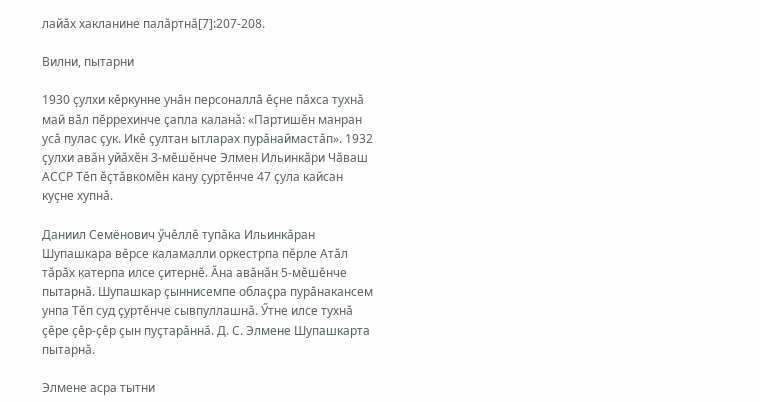лайӑх хакланине палӑртнӑ[7]:207-208.

Вилни, пытарни

1930 ҫулхи кӗркунне унӑн персоналлӑ ӗҫне пӑхса тухнӑ май вӑл пӗррехинче ҫапла каланӑ: «Партишӗн манран усӑ пулас ҫук. Икӗ ҫултан ытларах пурӑнаймастӑп». 1932 ҫулхи авӑн уйӑхӗн 3-мӗшӗнче Элмен Ильинкӑри Чӑваш АССР Тӗп ӗҫтӑвкомӗн кану ҫуртӗнче 47 ҫула кайсан куҫне хупнӑ.

Даниил Семёнович ӳчӗллӗ тупӑка Ильинкӑран Шупашкара вӗрсе каламалли оркестрпа пӗрле Атӑл тӑрӑх катерпа илсе ҫитернӗ. Ӑна авӑнӑн 5-мӗшӗнче пытарнӑ. Шупашкар ҫыннисемпе облаҫра пурӑнакансем унпа Тӗп суд ҫуртӗнче сывпуллашнӑ. Ӳтне илсе тухнӑ ҫӗре ҫӗр-ҫӗр ҫын пуҫтарӑннӑ. Д. С. Элмене Шупашкарта пытарнӑ.

Элмене асра тытни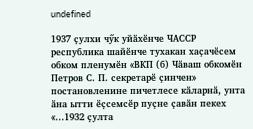undefined

1937 ҫулхи чӳк уйӑхӗнче ЧАССР республика шайӗнче тухакан хаҫачӗсем обком пленумӗн «ВКП (б) Чӑваш обкомӗн Петров С. П. секретарӗ ҫинчен» постановленине пичетлесе кӑларнӑ, унта ӑна ытти ӗҫсемсӗр пуҫне ҫавӑн пекех «…1932 ҫулта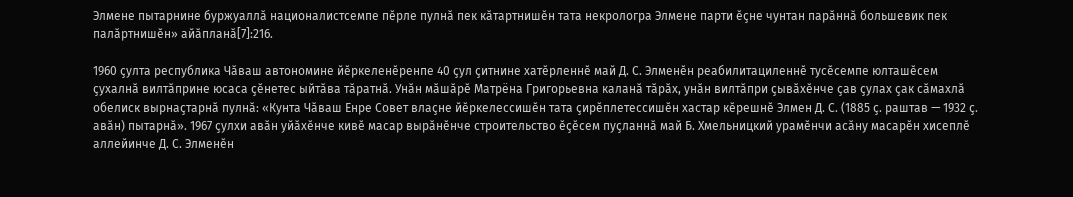Элмене пытарнине буржуаллӑ националистсемпе пӗрле пулнӑ пек кӑтартнишӗн тата некрологра Элмене парти ӗҫне чунтан парӑннӑ большевик пек палӑртнишӗн» айӑпланӑ[7]:216.

1960 ҫулта республика Чӑваш автономине йӗркеленӗренпе 40 ҫул ҫитнине хатӗрленнӗ май Д. С. Элменӗн реабилитациленнӗ тусӗсемпе юлташӗсем ҫухалнӑ вилтӑприне юсаса ҫӗнетес ыйтӑва тӑратнӑ. Унӑн мӑшӑрӗ Матрёна Григорьевна каланӑ тӑрӑх, унӑн вилтӑпри ҫывӑхӗнче ҫав ҫулах ҫак сӑмахлӑ обелиск вырнаҫтарнӑ пулнӑ: «Кунта Чӑваш Енре Совет влаҫне йӗркелессишӗн тата ҫирӗплетессишӗн хастар кӗрешнӗ Элмен Д. С. (1885 ҫ. раштав — 1932 ҫ. авӑн) пытарнӑ». 1967 ҫулхи авӑн уйӑхӗнче кивӗ масар вырӑнӗнче строительство ӗҫӗсем пуҫланнӑ май Б. Хмельницкий урамӗнчи асӑну масарӗн хисеплӗ аллейинче Д. С. Элменӗн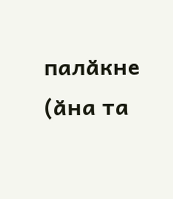палӑкне (ӑна та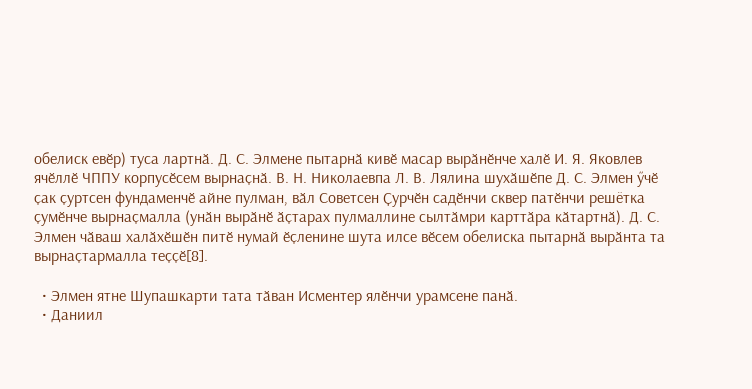обелиск евӗр) туса лартнӑ. Д. С. Элмене пытарнӑ кивӗ масар вырӑнӗнче халӗ И. Я. Яковлев ячӗллӗ ЧППУ корпусӗсем вырнаҫнӑ. В. Н. Николаевпа Л. В. Лялина шухӑшӗпе Д. С. Элмен ӳчӗ ҫак ҫуртсен фундаменчӗ айне пулман, вӑл Советсен Ҫурчӗн садӗнчи сквер патӗнчи решётка ҫумӗнче вырнаҫмалла (унӑн вырӑнӗ ӑҫтарах пулмаллине сылтӑмри карттӑра кӑтартнӑ). Д. С. Элмен чӑваш халӑхӗшӗн питӗ нумай ӗҫленине шута илсе вӗсем обелиска пытарнӑ вырӑнта та вырнаҫтармалла теҫҫӗ[8].

  • Элмен ятне Шупашкарти тата тӑван Исментер ялӗнчи урамсене панӑ.
  • Даниил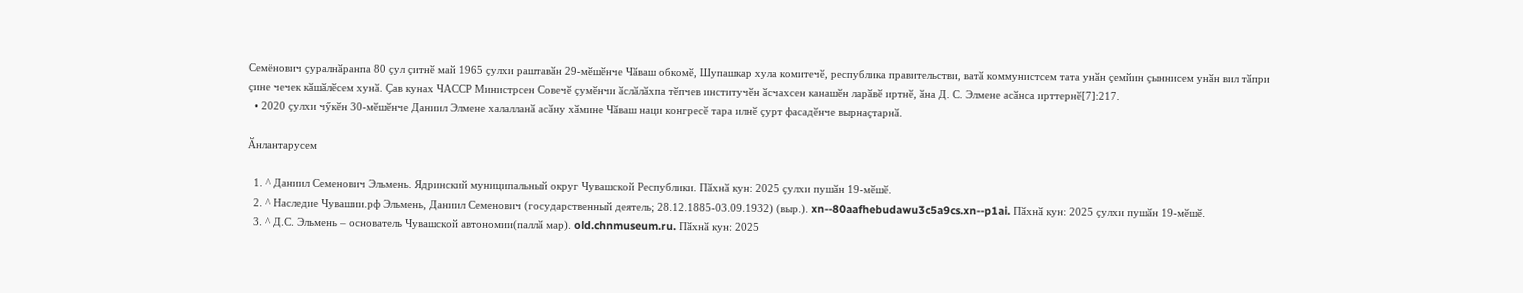Семёнович ҫуралнӑранпа 80 ҫул ҫитнӗ май 1965 ҫулхи раштавӑн 29-мӗшӗнче Чӑваш обкомӗ, Шупашкар хула комитечӗ, республика правительстви, ватӑ коммунистсем тата унӑн ҫемйин ҫыннисем унӑн вил тӑпри ҫине чечек кӑшӑлӗсем хунӑ. Ҫав кунах ЧАССР Министрсен Совечӗ ҫумӗнчи ӑслӑлӑхпа тӗпчев институчӗн ӑсчахсен канашӗн ларӑвӗ иртнӗ, ӑна Д. С. Элмене асӑнса ирттернӗ[7]:217.
  • 2020 ҫулхи чӳкӗн 30-мӗшӗнче Даниил Элмене халалланӑ асӑну хӑмине Чӑваш наци конгресӗ тара илнӗ ҫурт фасадӗнче вырнаҫтарнӑ.

Ӑнлантарусем

  1. ^ Даниил Семенович Эльмень. Ядринский муниципальный округ Чувашской Республики. Пӑхнӑ кун: 2025 ҫулхи пушӑн 19-мӗшӗ.
  2. ^ Наследие Чувашии.рф Эльмень, Даниил Семенович (государственный деятель; 28.12.1885-03.09.1932) (выр.). xn--80aafhebudawu3c5a9cs.xn--p1ai. Пӑхнӑ кун: 2025 ҫулхи пушӑн 19-мӗшӗ.
  3. ^ Д.С. Эльмень – основатель Чувашской автономии(паллӑ мар). old.chnmuseum.ru. Пӑхнӑ кун: 2025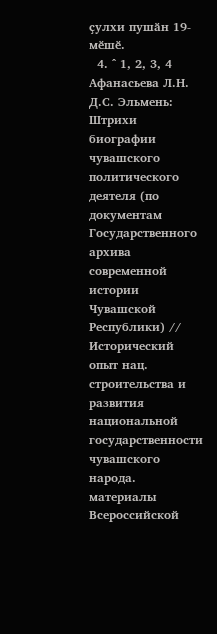ҫулхи пушӑн 19-мӗшӗ.
  4. ^ 1, 2, 3, 4 Афанасьева Л.Н. Д.С. Эльмень: Штрихи биографии чувашского политического деятеля (по документам Государственного архива современной истории Чувашской Республики) // Исторический опыт нац. строительства и развития национальной государственности чувашского народа. материалы Всероссийской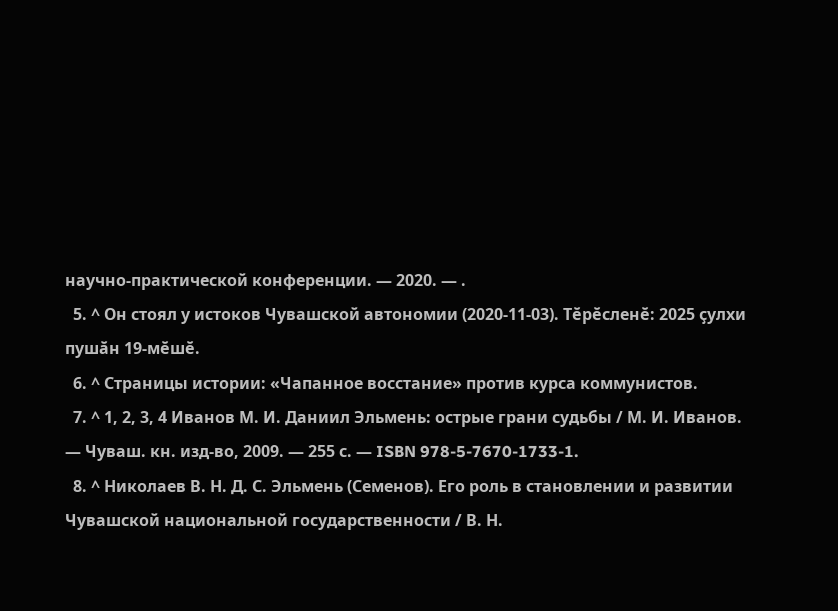научно-практической конференции. — 2020. — .
  5. ^ Он стоял у истоков Чувашской автономии (2020-11-03). Тӗрӗсленӗ: 2025 ҫулхи пушӑн 19-мӗшӗ.
  6. ^ Страницы истории: «Чапанное восстание» против курса коммунистов.
  7. ^ 1, 2, 3, 4 Иванов М. И. Даниил Эльмень: острые грани судьбы / М. И. Иванов. — Чуваш. кн. изд-во, 2009. — 255 с. — ISBN 978-5-7670-1733-1.
  8. ^ Николаев В. Н. Д. С. Эльмень (Семенов). Его роль в становлении и развитии Чувашской национальной государственности / В. Н.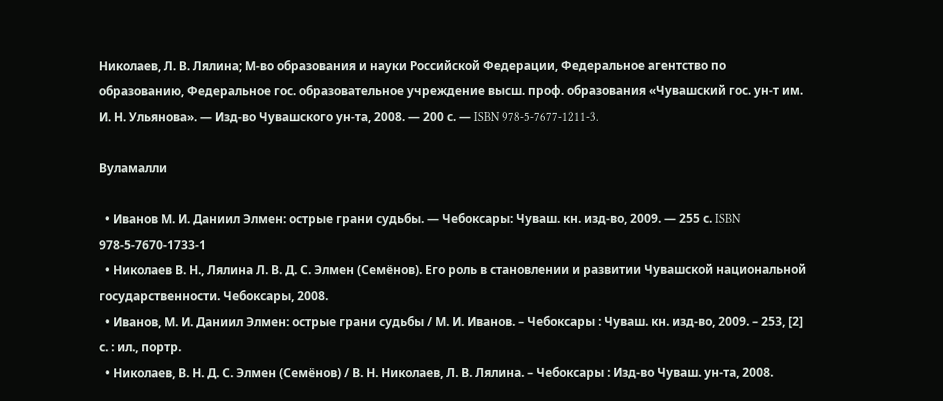Николаев, Л. В. Лялина; М-во образования и науки Российской Федерации, Федеральное агентство по образованию, Федеральное гос. образовательное учреждение высш. проф. образования «Чувашский гос. ун-т им. И. Н. Ульянова». — Изд-во Чувашского ун-та, 2008. — 200 с. — ISBN 978-5-7677-1211-3.

Вуламалли

  • Иванов М. И. Даниил Элмен: острые грани судьбы. — Чебоксары: Чуваш. кн. изд-во, 2009. — 255 с. ISBN 978-5-7670-1733-1
  • Николаев В. Н., Лялина Л. В. Д. С. Элмен (Семёнов). Его роль в становлении и развитии Чувашской национальной государственности. Чебоксары, 2008.
  • Иванов, М. И. Даниил Элмен: острые грани судьбы / М. И. Иванов. – Чебоксары : Чуваш. кн. изд-во, 2009. – 253, [2] с. : ил., портр.
  • Николаев, В. Н. Д. С. Элмен (Семёнов) / В. Н. Николаев, Л. В. Лялина. – Чебоксары : Изд-во Чуваш. ун-та, 2008.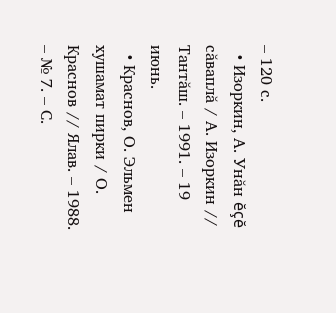– 120 с.
  • Изоркин, А. Унăн ĕçĕ сăваплă / А. Изоркин // Тантăш. – 1991. – 19 июнь.
  • Краснов, О. Эльмен хушамат пирки / О. Краснов // Ялав. – 1988. – № 7. – С.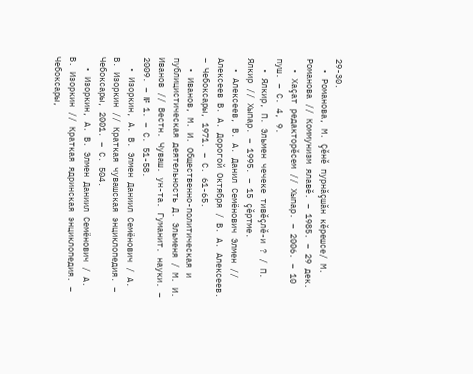29-30.
  • Романова, М. Çĕнĕ пурнăçшăн кĕрешсе/ М. Романова // Коммунизм ялавĕ. – 1985. – 29 дек.
  • Хаçат редакторĕсем // Хыпар. – 2006. – 10 пуш. – С. 4, 9.
  • Ялкир, П. Эльмен чечеке тивĕçлĕ-и ? / П. Ялкир // Хыпар. – 1995. – 15 çĕртме.
  • Алексеев, В. А. Данил Семёнович Элмен // Алексеев В. А. Дорогой Октября / В. А. Алексеев. – Чебоксары, 1971. – С. 61-65.
  • Иванов, М. И. Общественно-политическая и публицистическая деятельность Д. Эльменя / М. И. Иванов // Вестн. Чуваш. ун-та. Гуманит. науки. – 2009. – № 1. – С. 51-58.
  • Изоркин, А. В. Элмен Даниил Семёнович / А. В. Изоркин // Краткая чувашская энциклопедия. – Чебоксары, 2001. – С. 504.
  • Изоркин, А. В. Элмен Даниил Семёнович / А. В. Изоркин // Краткая ядринская энциклопедия. – Чебоксары,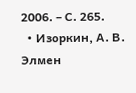2006. – С. 265.
  • Изоркин, А. В. Элмен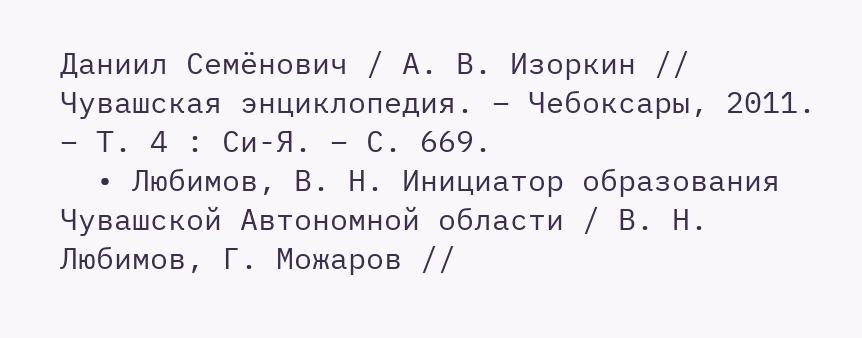Даниил Семёнович / А. В. Изоркин // Чувашская энциклопедия. – Чебоксары, 2011. – Т. 4 : Си-Я. – С. 669.
  • Любимов, В. Н. Инициатор образования Чувашской Автономной области / В. Н. Любимов, Г. Можаров //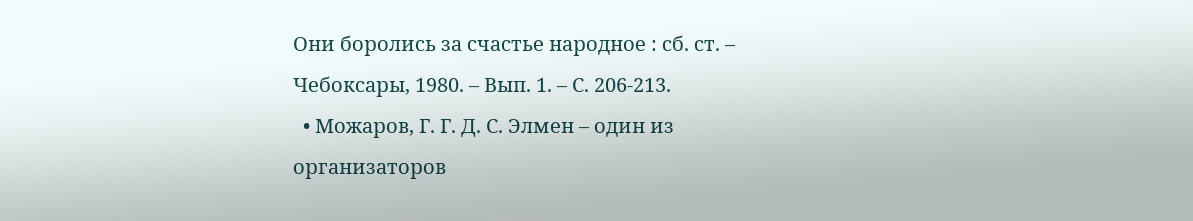Они боролись за счастье народное : сб. ст. – Чебоксары, 1980. – Вып. 1. – С. 206-213.
  • Можаров, Г. Г. Д. С. Элмен – один из организаторов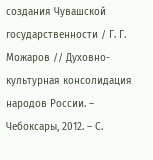создания Чувашской государственности / Г. Г. Можаров // Духовно-культурная консолидация народов России. – Чебоксары, 2012. – С.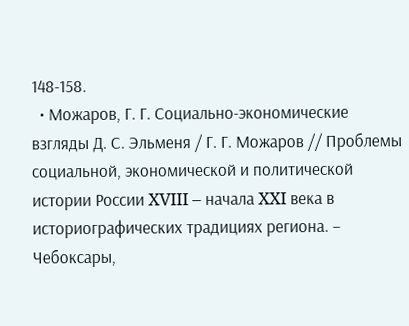148-158.
  • Можаров, Г. Г. Социально-экономические взгляды Д. С. Эльменя / Г. Г. Можаров // Проблемы социальной, экономической и политической истории России XVIII – начала XXI века в историографических традициях региона. – Чебоксары,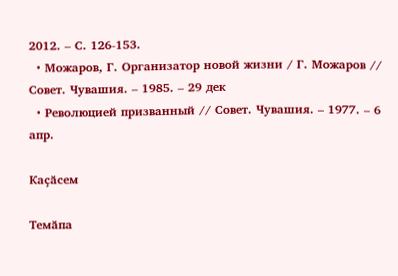2012. – С. 126-153.
  • Можаров, Г. Организатор новой жизни / Г. Можаров // Совет. Чувашия. – 1985. – 29 дек
  • Революцией призванный // Совет. Чувашия. – 1977. – 6 апр.

Каҫӑсем

Темӑпа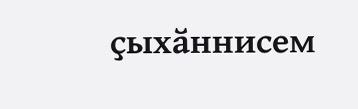ҫыхӑннисем